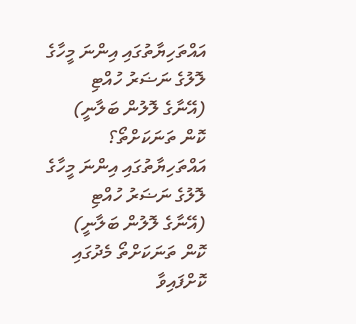އައްތަހިޔާތުގައި އިންނަ މީހާގެ ލޮލުގެ ނަޟަރު ހުއްޓި (އޭނާގެ ލޮލުން ބަލާނީ) ކޮން ތަނަކަށްތޯ؟
އައްތަހިޔާތުގައި އިންނަ މީހާގެ ލޮލުގެ ނަޟަރު ހުއްޓި (އޭނާގެ ލޮލުން ބަލާނީ) ކޮން ތަނަކަށްތޯ މެދުގައި ކޮށްފައިވާ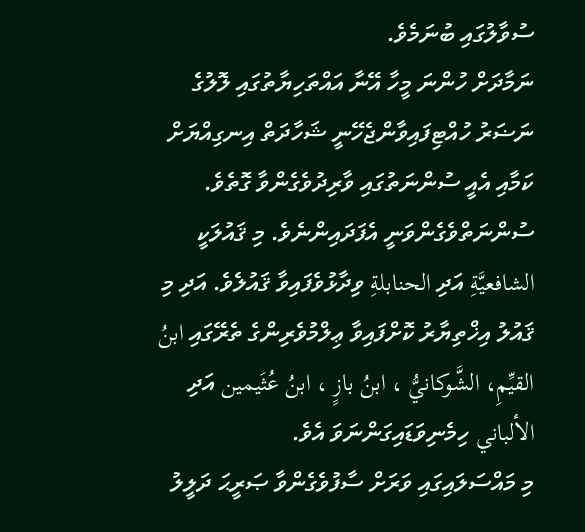ސުވާލުގައި ބުނަމެވެ.
ނަމާދަށް ހުންނަ މީހާ އޭނާ އައްތަހިޔާތުގައި ލޮލުގެ ނަޟަރު ހުއްޓިފައިވާންޖެހޭނީ ޝަހާދަތް އިނގިއްޔަށް ކަމާއި އެއީ ސުންނަތުގައި ވާރިދުވެގެންވާ ގޮތެވެ. ސުންނަތްވެގެންވަނީ އެފަދައިންނެވެ. މި ޤައުލަކީ الشافعيَّةِ އަދި الحنابلةِ ވިދާޅުވެފައިވާ ޤައުލެވެ. އަދި މި ޤައުލު އިޚްތިޔާރު ކޮށްފައިވާ ޢިލްމުވެރިންގެ ތެރޭގައި ابنُ القيِّمِ، الشَّوكانيُّ ، ابنُ بازٍ ، ابنُ عُثَيمين އަދި الألباني ހިމެނިވަޑައިގަންނަވަ އެވެ.
މި މައްސަލައިގައި ވަރަށް ސާފުވެގެންވާ ޞަރީޙަ ދަލީލު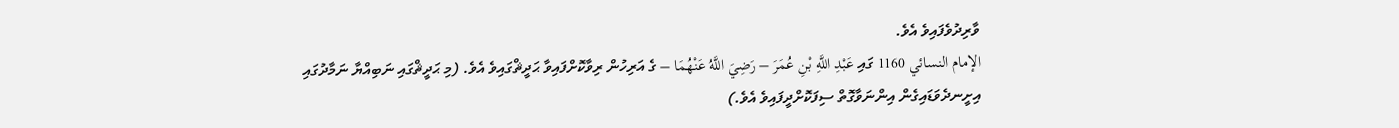ވާރިދުވެފައިވެ އެވެ.
الإمام النسائي 1160 ގައި عَبْدِ اللَّهِ بْنِ عُمَرَ – رَضِيَ اللَّهُ عَنْهُمَا – ގެ އަރިހުން ރިވާކޮށްފައިވާ ޙަދީޘްގައިވެ އެވެ. (މި ޙަދީޘްގައި ނަބިއްޔާ ނަމާދުގައި އިށީނދެވަޑައިގެން އިންނަވާގޮތް ސިފަކޮށްދީފައިވެ އެވެ.)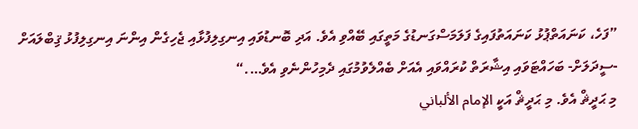”ފަހެ، ކަނައަތްޕުޅު ކަނައަތުފައިގެ ފަލަމަސްގަނޑުގެ މަތީގައި ބޭއްވި އެވެ. އަދި ބޮނޑުވައި އިނގިލިފުޅާއި ޖެހިގެން އިންނަ އިނގިލިފުޅު ޤިބްލައަށް -ސީދަލަށް- ބަހައްޓަވައި އިޝާރަތް ކުރައްވައި އެއަށް ބެއްލެވުމުގައި ދެމިހުންނެވި އެވެ….“
މި ޙަދީޘް އެވެ. މި ޙަދީޘް އަކީ الإمام الألباني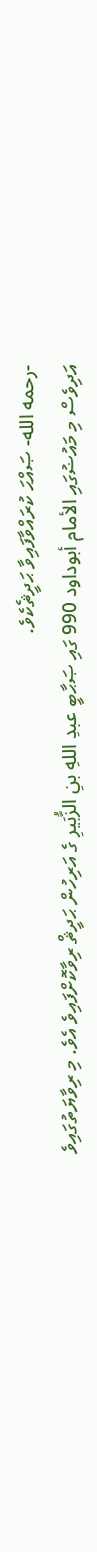-رحمه الله- ޞައްޙަ ކުރައްވާފައިވާ ޙަދީޘެކެވެ.
އަދިވެސް މި މައުޟުގައި الأمام أبوداود 990 ގައި ޞަޙާބީ عبدِ اللهِ بنِ الزُّبَيرِ ގެ އަރިހުން ޙަދީޘް ރިވާކޮށްފައިވެ އެވެ. މި ރިވާޔަތުގައިވެ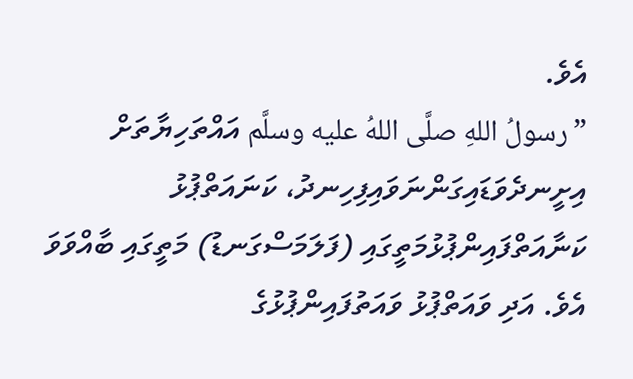އެވެ.
”رسولُ اللهِ صلَّى اللهُ عليه وسلَّم އައްތަހިޔާތަށް އިށީނދެވަޑައިގަންނަވައިފިހިނދު، ކަނައަތްޕުޅު ކަނާއަތްފައިންޕުޅުމަތީގައި (ފަލަމަސްގަނޑު) މަތީގައި ބާއްވަވަ އެވެ. އަދި ވައަތްޕުޅު ވައަތުފައިންޕުޅުގެ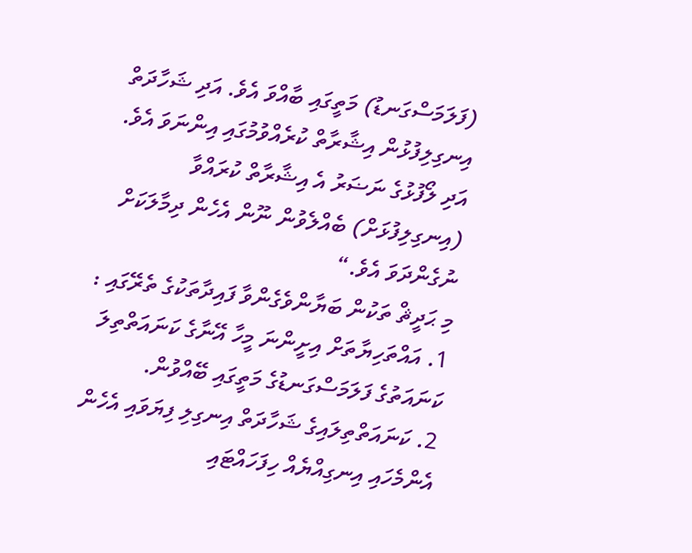(ފަލަމަސްގަނޑު) މަތީގައި ބާއްވަ އެވެ. އަދި ޝަހާދަތް އިނގިލިފުޅުން އިޝާރާތް ކުރެއްވުމުގައި އިންނަވަ އެވެ. އަދި ލޯފުޅުގެ ނަޟަރު އެ އިޝާރާތް ކުރައްވާ (އިނގިލިފުޅަށް) ބެއްލެވުން ނޫން އެހެން ދިމާލަކަށް ނުގެންދަވަ އެވެ.“
މި ޙަދީޘް ތަކުން ބަޔާންވެގެންވާ ފައިދާތަކުގެ ތެރޭގައި :
1. އައްތަހިޔާތަށް އިށީންނަ މީހާ އޭނާގެ ކަނައަތްތިލަ ކަނައަތުގެ ފަލަމަސްގަނޑުގެ މަތީގައި ބޭއްވުން.
2. ކަނައަތްތިލައިގެ ޝަހާދަތް އިނގިލި ފިޔަވައި އެހެން އެންމެހައި އިނގިއްޔެއް ހިފަހައްޓައި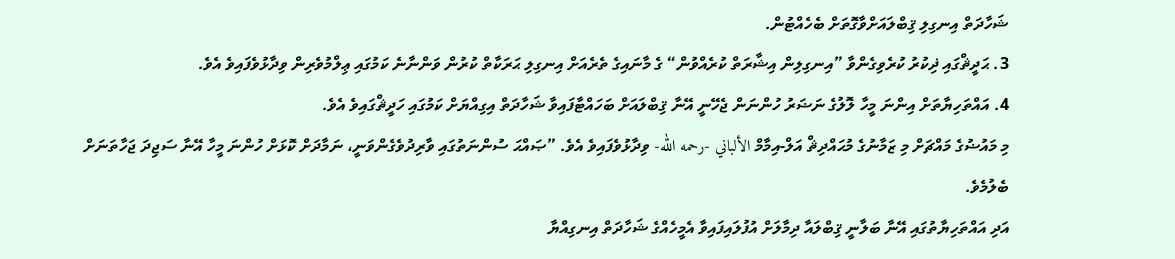ޝަހާދަތް އިނގިލި ޤިބްލައަށްވާގޮތަށް ބެހެއްޓުން.
3. ޙަދީޘްގައި ޛިކުރު ކުރެވިގެންވާ ”އިނގިލިން އިޝާރަތް ކުރެއްވުން“ ގެ މާނައިގެ ތެރެއަށް އިނގިލި ޙަރަކާތް ކުރުން ވަންނާނެ ކަމުގައި ޢިލްމުވެރިން ވިދާޅުވެފައިވެ އެވެ.
4. އައްތަހިޔާތަށް އިންނަ މީހާ ލޮލުގެ ނަޟަރު ހުންނަން ޖެހޭނީ އޭނާ ޤިބްލައަށް ބަހައްޓާފައިވާ ޝަހާދަތް އިގިއްޔަށް ކަމުގައި ހަދީޘްގައިވެ އެވެ.
މި މައުޟުގެ މައްޗަށް މި ޒަމާނުގެ މުޙައްދިޘް އަލް-އިމާމް الألباني -رحمه الله- ވިދާޅުވެފައިވެ އެވެ. ”ޞައްޙަ ސުންނަތުގައި ވާރިދުވެގެންވަނީ، ނަމާދަށް ކޮޅަށް ހުންނަ މީހާ އޭނާ ސަޖިދަ ޖަހާތަނަށް ބެލުމެވެ.
އަދި އައްތަހިޔާތުގައި އޭނާ ބަލާނީ ޤިބްލައާ ދިމާލަށް އުފުލައިފައިވާ އެމީހެއްގެ ޝަހާދަތް އިނގިއްޔާ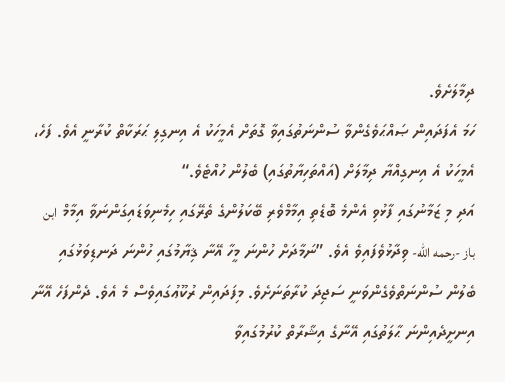ދިމާލަށެވެ.
ހަމަ އެފަދައިން ޞައްޙަވެގެންވާ ސުންނަތުގައިވާ ގޮތަށް އެމީހަކު އެ އިނގިލި ޙަރަކާތް ކުރާނީ އެވެ. ފަހެ، އެމީހަކު އެ އިނގިއްޔާ ދިމާލަށް (އައްތަހިޔާތުގައި) ބެލުން ހުއްޓެވެ.“
އަދި މި ޒަމާނުގައި ފާޅުވި އެންމެ ބޮޑެތި އިމާމްވެރި ބޭކަލުންގެ ތެރޭގައި ހިމެނިވަޑައިގަންނަވާ އިމާމް ابن باز -رحمه الله- ވިދާޅުވެފައިވެ އެވެ. ”ނަމާދަށް ހުންނަ މީހާ އޭނާ ޤިޔާމުގައި ހުންނަ ދަނޑިވަޅުގައި ބެލުން ސުންނަތްވެގެންވަނީ ސަޖިދަ ކުރާތަނަށެވެ. މިފަދައިން ރުކޫޢުގައިވެސް މެ އެވެ. ދެންފަހެ އޭނާ އިނށީދެއިންނަ ޙާލަތުގައި އޭނާގެ އިޝާރާތް ކުރުމުގައިވާ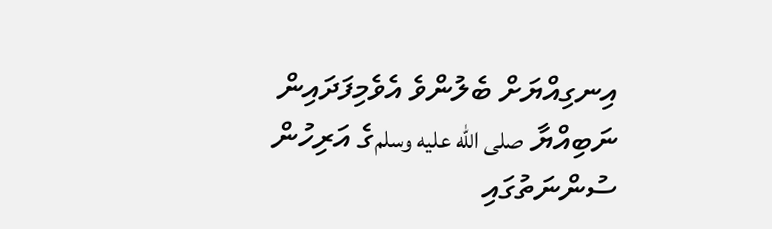އިނގިއްޔަށް ބެލުންވެ އެވެމިފަދައިން ނަބިއްޔާ صلى الله عليه وسلمގެ އަރިހުން ސުންނަތުގައި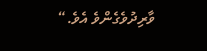ވާރިދުވެގެންވެ އެވެ.“